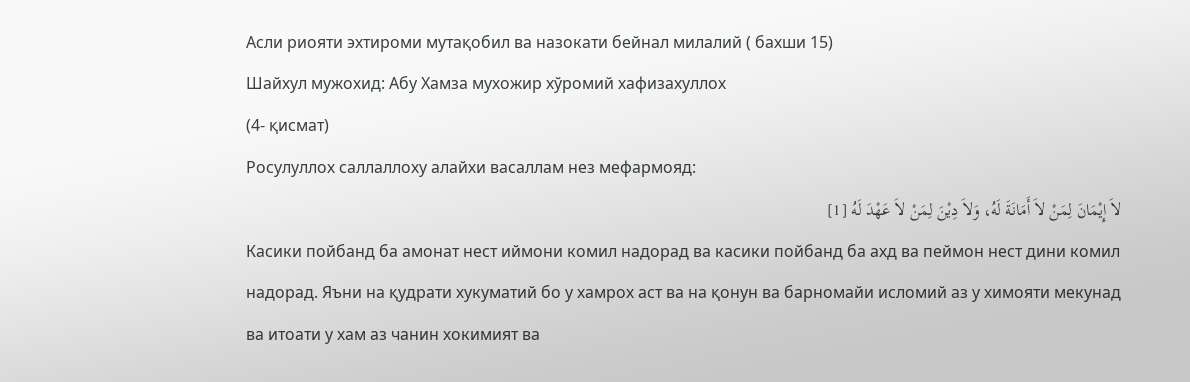Асли риояти эхтироми мутақобил ва назокати бейнал милалий ( бахши 15)
Шайхул мужохид: Абу Хамза мухожир хўромий хафизахуллох
(4- қисмат)
Росулуллох саллаллоху алайхи васаллам нез мефармояд:
لاَ إِيْمَانَ لِمَنْ لاَ أَمَانَةَ لَهُ، وَلاَ دِيْنَ لِمَنْ لاَ عَهْدَ لَهُ [1]
Касики пойбанд ба амонат нест иймони комил надорад ва касики пойбанд ба ахд ва пеймон нест дини комил надорад. Яъни на қудрати хукуматий бо у хамрох аст ва на қонун ва барномайи исломий аз у химояти мекунад ва итоати у хам аз чанин хокимият ва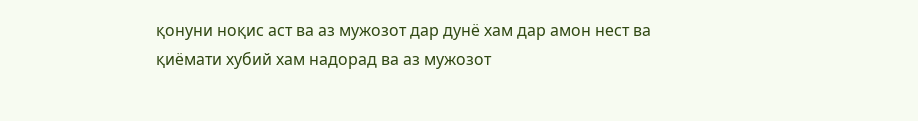қонуни ноқис аст ва аз мужозот дар дунё хам дар амон нест ва қиёмати хубий хам надорад ва аз мужозот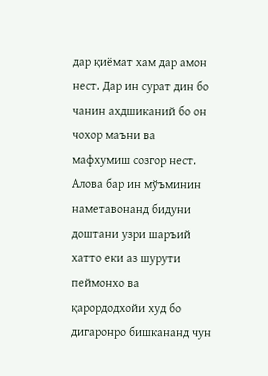дар қиёмат хам дар амон нест. Дар ин сурат дин бо чанин ахдшиканий бо он чохор маъни ва мафхумиш созгор нест. Алова бар ин мўъминин наметавонанд бидуни доштани узри шаръий хатто еки аз шурути пеймонхо ва қарордодхойи худ бо дигаронро бишкананд чун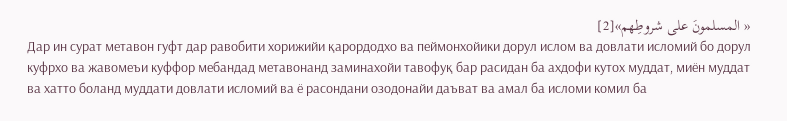« المسلمونَ على شروطِهم»[2]
Дар ин сурат метавон гуфт дар равобити хорижийи қарордодхо ва пеймонхойики дорул ислом ва довлати исломий бо дорул куфрхо ва жавомеъи куффор мебандад метавонанд заминахойи тавофуқ бар расидан ба ахдофи кутох муддат, миён муддат ва хатто боланд муддати довлати исломий ва ё расондани озодонайи даъват ва амал ба исломи комил ба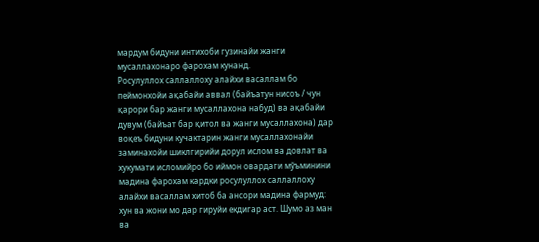мардум бидуни интихоби гузинайи жанги мусаллахонаро фарохам кунанд.
Росулуллох саллаллоху алайхи васаллам бо пеймонхойи ақабайи аввал (байъатун нисоъ / чун қарори бар жанги мусаллахона набуд) ва ақабайи дувум (байъат бар қитол ва жанги мусаллахона) дар воқеъ бидуни кучактарин жанги мусаллахонайи заминахойи шиклгирийи дорул ислом ва довлат ва хукумати исломийро бо иймон овардаги мўъминини мадина фарохам кардки росулуллох саллаллоху алайхи васаллам хитоб ба ансори мадина фармуд: хун ва жони мо дар гируйи екдигар аст. Шумо аз ман ва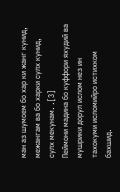ман аз шумоем бо хар ки жанг кунид, межангам ва бо харки сулх кунид, сулх мекунам. .[3]
Пеймони мадина бо куффори яхудий ва мушрики дорул ислом нез ин тахокуми исломийро истихком бахшид.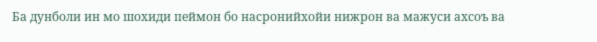Ба дунболи ин мо шохиди пеймон бо насронийхойи нижрон ва мажуси ахсоъ ва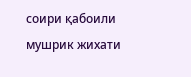соири қабоили мушрик жихати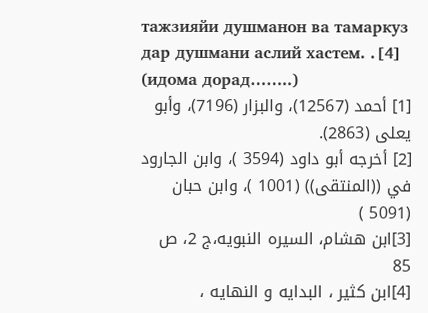тажзияйи душманон ва тамаркуз дар душмани аслий хастем. .[4]
(идома дорад……..)
[1] أحمد (12567)، والبزار (7196)، وأبو يعلى (2863).
[2] أخرجه أبو داود (3594 )، وابن الجارود في ((المنتقى)) (1001 )، وابن حبان (5091 )
[3]ابن هشام، السیره النبویه،ج 2، ص 85
[4]ابن کثیر ، البدایه و النهایه ،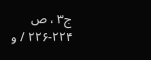ج۳ ، ص ۲۲۴-۲۲۶ / و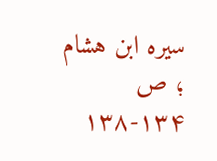سیره ابن هشام ؛ ص ۱۳۴-۱۳۸